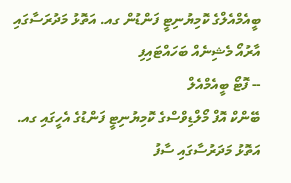ބީއެމްއެލްގެ ކޮމިޔުނިޓީ ފަންޑުން ގއ. އަތޮޅު މަދުރަސާގައި އާރުއޯ މެޝިނެއް ބަހައްޓައިފި
-- ފޮޓޯ ބީއެމްއެލް
ބޭންކް އޮފް މޯލްޑިވްސްގެ ކޮމިޔުނިޓީ ފަންޑުގެ އެހީގައި ގއ. އަތޮޅު މަދަރުސާގައި ސާފު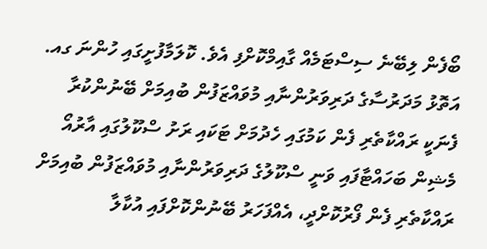ބޯފެން ލިބޭނެ ސިސްޓަމެއް ގާއިމްކޮށްފި އެވެ. ކޮލަމާފުށީގައި ހުންނަ ގއ. އަތޮޅު މަދަރުސާގެ ދަރިވަރުންނާއި މުވައްޒަފުން ބުއިމަށް ބޭނުންކުރާ ފެނަކީ ރައްކާތެރި ފެން ކަމުގައި ހެދުމަށް ޓަކައި ރަށު ސްކޫލުގައި އާރުއޯ މެޝިން ބަހައްޓާފައި ވަނީ ސްކޫލުގެ ދަރިވަރުންނާއި މުވައްޒަފުން ބުއިމަށް ރައްކާތެރި ފެން ފޯރުކޮށްދީ، އެއްފަހަރު ބޭނުންކޮށްފައި އުކާލާ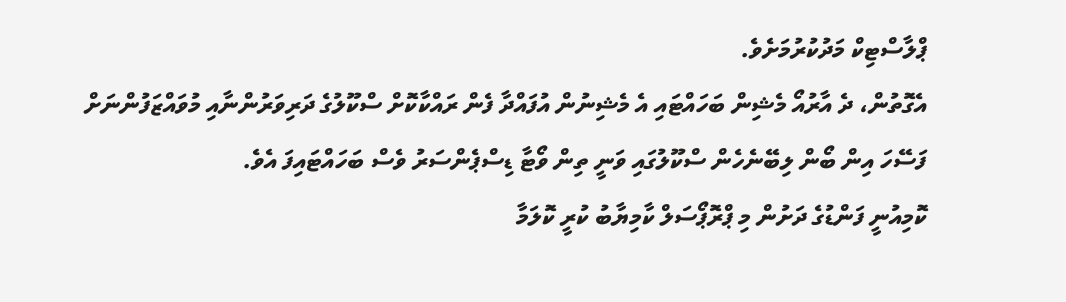ޕްލާސްޓިކް މަދުކުރުމަށެވެ.
އެގޮތުން، ދެ އާރުއޯ މެޝިން ބަހައްޓައި އެ މެޝިނުން އުފައްދާ ފެން ރައްކާކޮށް ސްކޫލުގެ ދަރިވަރުންނާއި މުވައްޒަފުންނަށް ފަސޭހަ އިން ބޯން ލިބޭނެހެން ސްކޫލުގައި ވަނީ ތިން ވޯޓާ ޑިސްޕެންސަރު ވެސް ބަހައްޓައިފަ އެވެ.
ކޮމިއުނީ ފަންޑުގެ ދަށުން މި ޕްރޮޕޯސަލް ކާމިޔާބު ކުރީ ކޮލަމާ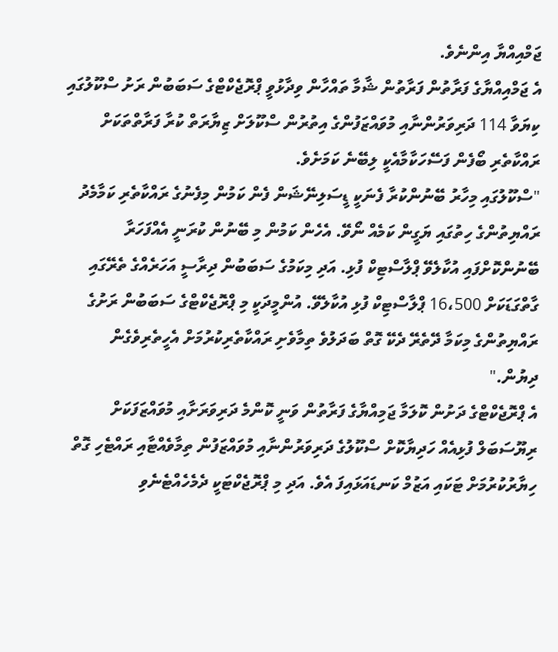ޖަމްއިއްޔާ އިންނެވެ.
އެ ޖަމްއިއްޔާގެ ފަރާތުން ފަރާތުން ޝާމާ ތައްހާން ވިދާޅުވީ ޕްރޮޖެކްޓްގެ ސަބަބުން ރަށު ސްކޫލުގައި ކިޔަވާ 114 ދަރިވަރުންނާއި މުވައްޒަފުންގެ އިތުރުން ސްކޫލަށް ޒިޔާރަތް ކުރާ ފަރާތްތަކަށް ރައްކާތެރި ބޯފެން ފަސޭހަކާމާއެކީ ލިބޭނެ ކަމަށެވެ.
"ސްކޫލުގައި މިހާރު ބޭނުންކުރާ ފެނަކީ ޑީސަލިނޭޝަން ފެން ކަމުން މިފެނުގެ ރައްކާތެރި ކަމާމެދު ރައްޔިތުންގެ ހިތުގައި ޔަގީން ކަމެއް ނޯވޭ. އެހެން ކަމުން މި ބޭނުން ކުރަނީ އެއްފަހަރާ ބޭނުންކޮށްފައި އުކާލެވޭ ޕްލާސްޓިކް ފުޅި. އަދި މިކަމުގެ ސަބަބުން ދިރާސީ އަހަރެއްގެ ތެރޭގައި ގާތްގަޑަކަށް 16،500 ޕްލާސްޓިކް ފުޅި އުކާލެވޭ. އުންމީދަކީ މި ޕްރޮޖެކްޓްގެ ސަބަބުން ރަށުގެ ރައްޔިތުންގެ މިކަމާ ދޭތެރޭ ދެކޭ ގޮތް ބަދަލުވެ ތިމާވެށި ރައްކާތެރިކުރުމަށް އެހީތެރިވެގެން ދިޔުން."
އެ ޕްރޮޖެކްޓްގެ ދަށުން ކޮލަމާ ޖަމިއްޔާގެ ފަރާތުން ވަނީ ކޮންމެ ދަރިވަރަށާއި މުވައްޒަފަކަށް ރިޔޫސަބަލް ފުޅިއެއް ހަދިޔާކޮށް ސްކޫލުގެ ދަރިވަރުންނާއި މުވައްޒަފުން ތިމާވެއްޓާއި ރައްޓެހި ގޮތް ހިޔާރުކުރުމަށް ޓަކައި އަޒުމް ކަނޑައަޅައިފަ އެވެ. އަދި މި ޕްރޮޖެކްޓަކީ ދެމެހެއްޓެނެވި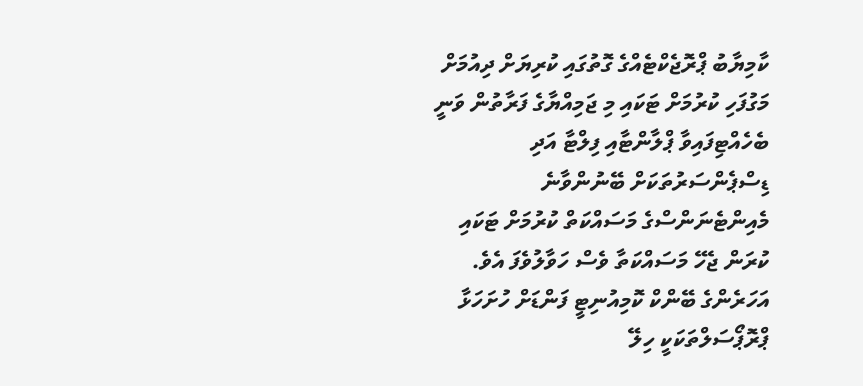ކާމިޔާބު ޕްރޮޖެކްޓެއްގެ ގޮތުގައި ކުރިޔަށް ދިއުމަށް މަގުފަހި ކުރުމަށް ޓަކައި މި ޖަމިއްޔާގެ ފަރާތުން ވަނީ ބެހެއްޓިފައިވާ ޕްލާންޓާއި ފިލްޓާ އަދި ޑިސްޕެންސަރުތަކަށް ބޭނުންވާނެ މެއިންޓެނަންސްގެ މަސައްކަތް ކުރުމަށް ޓަކައި ކުރަން ޖެހޭ މަސައްކަތާ ވެސް ހަވާލުވެފަ އެވެ.
އަހަރެންގެ ބޭންކް ކޮމިއުނިޓީ ފަންޑަށް ހުށަހަޅާ ޕްރޮޕޯސަލްތަކަކީ ހިލޭ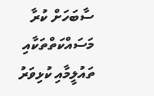ސާބަހަށް ކުރާ މަސައްކަތްތަކާއި ތައުލީމާއި ކުޅިވަރު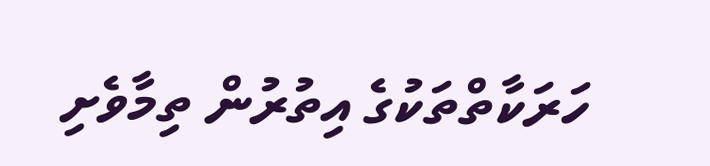ހަރަކާތްތަކުގެ އިތުރުން ތިމާވެށި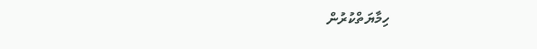ހިމާޔަތްކުރުން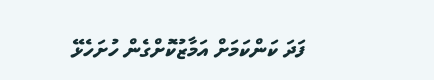ފަދަ ކަންކަމަށް އަމާޒުކޮށްގެން ހުށަހެޅޭ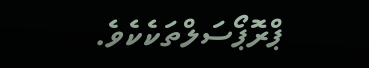ޕްރޮޕޯސަލްތަކެކެވެ.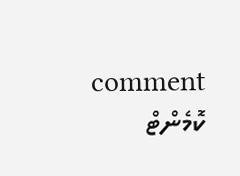comment ކޮމެންޓް